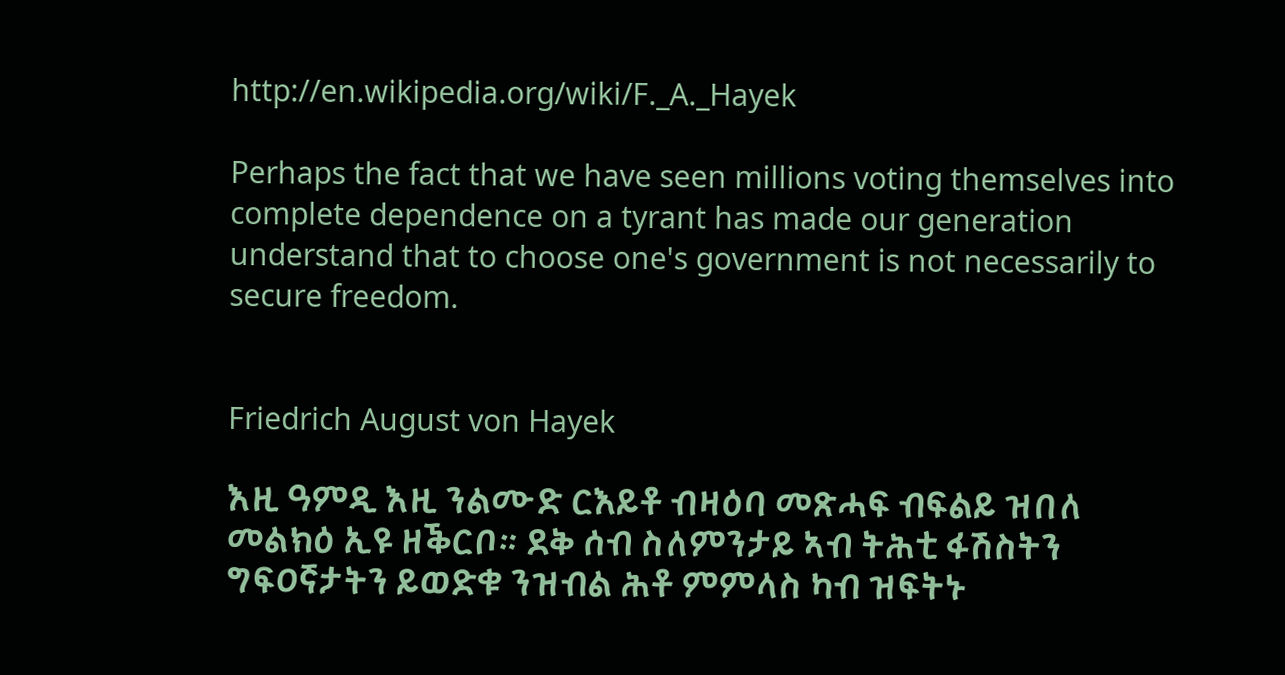http://en.wikipedia.org/wiki/F._A._Hayek

Perhaps the fact that we have seen millions voting themselves into complete dependence on a tyrant has made our generation understand that to choose one's government is not necessarily to secure freedom.


Friedrich August von Hayek

እዚ ዓምዲ እዚ ንልሙድ ርእይቶ ብዛዕባ መጽሓፍ ብፍልይ ዝበለ መልክዕ ኢዩ ዘቕርቦ። ደቅ ሰብ ስለምንታይ ኣብ ትሕቲ ፋሽስትን ግፍዐኛታትን ይወድቁ ንዝብል ሕቶ ምምላስ ካብ ዝፍትኑ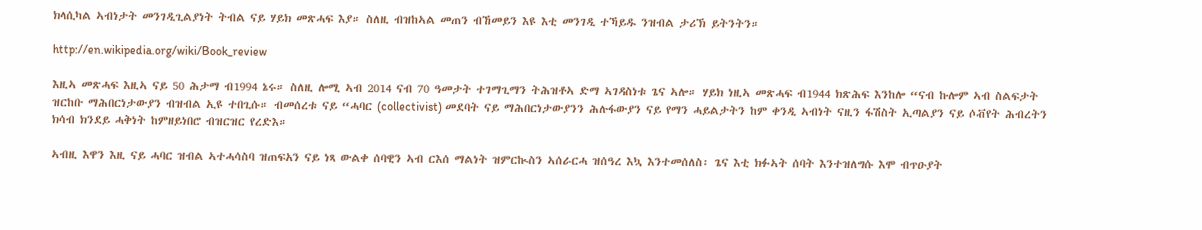ክላሲካል ኣብነታት መንገዲጊልያነት ትብል ናይ ሃይክ መጽሓፍ እያ። ስለዚ ብዝከኣል መጠን ብኸመይን እዩ እቲ መንገዲ ተኻይዱ ንዝብል ታሪኽ ይትንትን።

http://en.wikipedia.org/wiki/Book_review

እዚኣ መጽሓፍ እዚኣ ናይ 50 ሕታማ ብ1994 ኔሩ። ስለዚ ሎሚ ኣብ 2014 ናብ 70 ዓመታት ተገማጊማን ትሕዝቶኣ ድማ ኣገዳስነቱ ጌና ኣሎ። ሃይክ ነዚኣ መጽሓፍ ብ1944 ክጽሕፍ እንከሎ “ናብ ኩሎም ኣብ ስልፍታት ዝርከቡ ማሕበርነታውያን ብዝብል ኢዩ ተበጊሱ። ብመሰረቱ ናይ “ሓባር (collectivist) መደባት ናይ ማሕበርነታውያንን ሕሉፋውያን ናይ የማን ሓይልታትን ከም ቀንዲ ኣብነት ናዚን ፋሽስት ኢጣልያን ናይ ሶቭየት ሕብረትን ክሳብ ክንደይ ሓቅነት ከምዘይነበሮ ብዝርዝር የረድእ።

ኣብዚ እዋን እዚ ናይ ሓባር ዝብል ኣተሓሳስባ ዝጠፍአን ናይ ነጻ ውልቀ ሰባዊን ኣብ ርእሰ ማልነት ዝምርኲስን ኣሰራርሓ ዝሰዓረ እኳ እንተመሰለስ፡ ጌና እቲ ክፉኣት ሰባት እንተዝለግሱ እሞ ብጥዑያት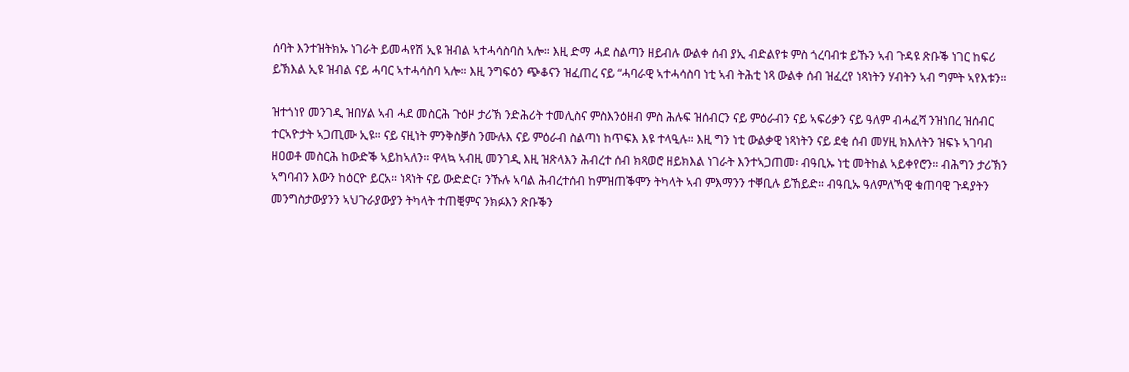ሰባት እንተዝትክኡ ነገራት ይመሓየሽ ኢዩ ዝብል ኣተሓሳስባስ ኣሎ። እዚ ድማ ሓደ ስልጣን ዘይብሉ ውልቀ ሰብ ያኢ ብድልየቱ ምስ ጎረባብቱ ይኹን ኣብ ጉዳዩ ጽቡቕ ነገር ከፍሪ ይኽእል ኢዩ ዝብል ናይ ሓባር ኣተሓሳስባ ኣሎ። እዚ ንግፍዕን ጭቆናን ዝፈጠረ ናይ “ሓባራዊ ኣተሓሳስባ ነቲ ኣብ ትሕቲ ነጻ ውልቀ ሰብ ዝፈረየ ነጻነትን ሃብትን ኣብ ግምት ኣየእቱን።

ዝተጎነየ መንገዲ ዝበሃል ኣብ ሓደ መስርሕ ጉዕዞ ታሪኽ ንድሕሪት ተመሊስና ምስእንዕዘብ ምስ ሕሉፍ ዝሰብርን ናይ ምዕራብን ናይ ኣፍሪቃን ናይ ዓለም ብሓፈሻ ንዝነበረ ዝሰብር ተርኣዮታት ኣጋጢሙ ኢዩ። ናይ ናዚነት ምንቅስቓስ ንሙሉእ ናይ ምዕራብ ስልጣነ ከጥፍእ እዩ ተላዒሉ። እዚ ግን ነቲ ውልቃዊ ነጻነትን ናይ ደቂ ሰብ መሃዚ ክእለትን ዝፍኑ ኣገባብ ዘዐወቶ መስርሕ ከውድቕ ኣይከኣለን። ዋላኳ ኣብዚ መንገዲ እዚ ዝጽላእን ሕብረተ ሰብ ክጻወሮ ዘይክእል ነገራት እንተኣጋጠመ፡ ብዓቢኡ ነቲ መትከል ኣይቀየሮን። ብሕግን ታሪኽን ኣግባብን እውን ከዕርዮ ይርአ። ነጻነት ናይ ውድድር፣ ንኹሉ ኣባል ሕብረተሰብ ከምዝጠቕሞን ትካላት ኣብ ምእማንን ተቐቢሉ ይኸይድ። ብዓቢኡ ዓለምለኻዊ ቁጠባዊ ጉዳያትን መንግስታውያንን ኣህጉራያውያን ትካላት ተጠቒምና ንክፉእን ጽቡቕን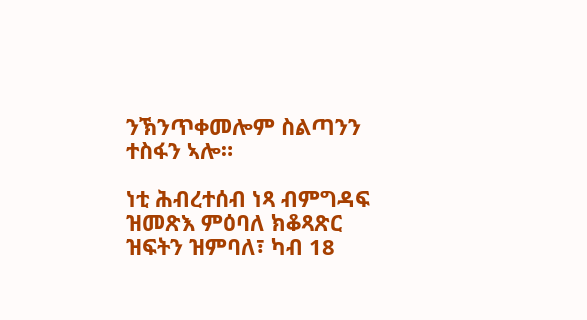ንኽንጥቀመሎም ስልጣንን ተስፋን ኣሎ።

ነቲ ሕብረተሰብ ነጻ ብምግዳፍ ዝመጽእ ምዕባለ ክቆጻጽር ዝፍትን ዝምባለ፣ ካብ 18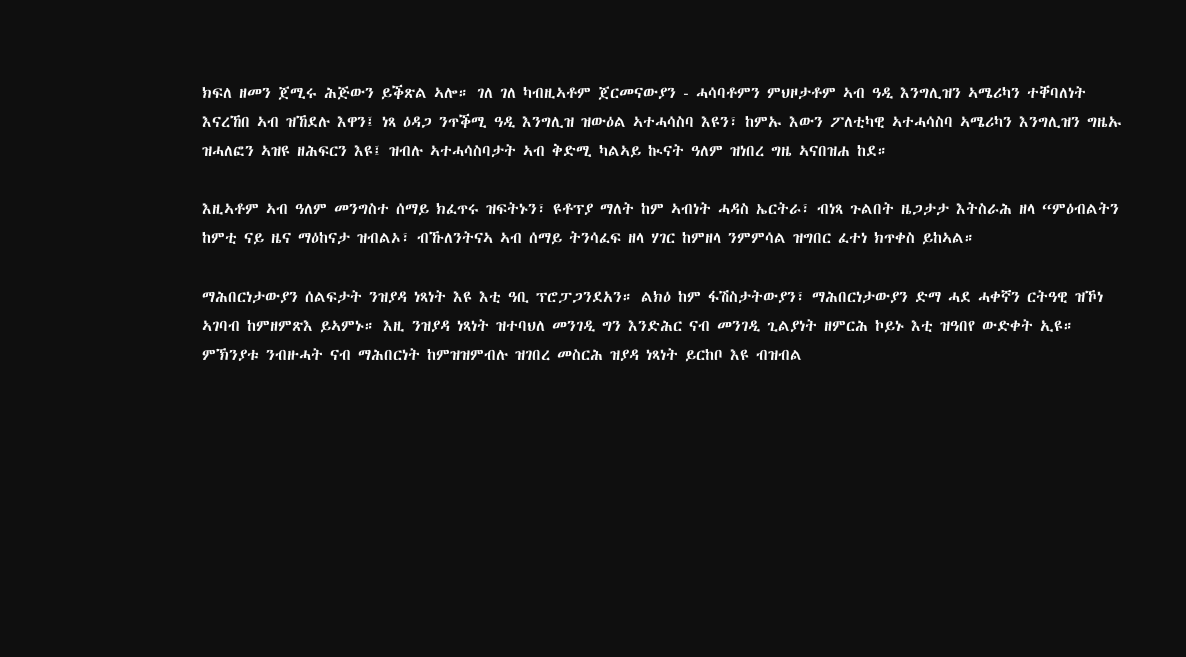ክፍለ ዘመን ጀሚሩ ሕጅውን ይቕጽል ኣሎ። ገለ ገለ ካብዚኣቶም ጀርመናውያን - ሓሳባቶምን ምህዞታቶም ኣብ ዓዲ እንግሊዝን ኣሜሪካን ተቐባለነት እናረኸበ ኣብ ዝኸደሉ እዋን፤ ነጻ ዕዳጋ ንጥቕሚ ዓዲ እንግሊዝ ዝውዕል ኣተሓሳስባ እዩን፣ ከምኡ እውን ፖለቲካዊ ኣተሓሳስባ ኣሜሪካን እንግሊዝን ግዜኡ ዝሓለፎን ኣዝዩ ዘሕፍርን እዩ፤ ዝብሉ ኣተሓሳስባታት ኣብ ቅድሚ ካልኣይ ኲናት ዓለም ዝነበረ ግዜ ኣናበዝሐ ከደ።

እዚኣቶም ኣብ ዓለም መንግስተ ሰማይ ክፈጥሩ ዝፍትኑን፣ ዩቶፕያ ማለት ከም ኣብነት ሓዳስ ኤርትራ፣ ብነጻ ጉልበት ዜጋታታ እትስራሕ ዘላ “ምዕብልትን ከምቲ ናይ ዜና ማዕከናታ ዝብልኦ፣ ብኹለንትናኣ ኣብ ሰማይ ትንሳፈፍ ዘላ ሃገር ከምዘላ ንምምሳል ዝግበር ፈተነ ክጥቀስ ይከኣል።

ማሕበርነታውያን ሰልፍታት ንዝያዳ ነጻነት እዩ እቲ ዓቢ ፕሮፓጋንደአን። ልክዕ ከም ፋሽስታትውያን፣ ማሕበርነታውያን ድማ ሓደ ሓቀኛን ርትዓዊ ዝኾነ ኣገባብ ከምዘምጽእ ይኣምኑ። እዚ ንዝያዳ ነጻነት ዝተባህለ መንገዲ ግን እንድሕር ናብ መንገዲ ጊልያነት ዘምርሕ ኮይኑ እቲ ዝዓበየ ውድቀት ኢዩ። ምኽንያቱ ንብዙሓት ናብ ማሕበርነት ከምዝዝምብሉ ዝገበረ መስርሕ ዝያዳ ነጻነት ይርከቦ እዩ ብዝብል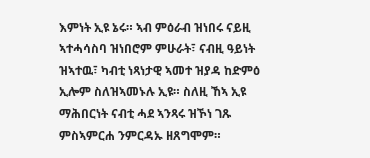እምነት ኢዩ ኔሩ። ኣብ ምዕራብ ዝነበሩ ናይዚ ኣተሓሳስባ ዝነበሮም ምሁራት፣ ናብዚ ዓይነት ዝኣተዉ፣ ካብቲ ነጻነታዊ ኣመተ ዝያዳ ከድምዕ ኢሎም ስለዝኣመኑሉ ኢዩ። ስለዚ ኸኣ ኢዩ ማሕበርነት ናብቲ ሓደ ኣንጻሩ ዝኾነ ገጹ ምስኣምርሐ ንምርዳኡ ዘጸግሞም።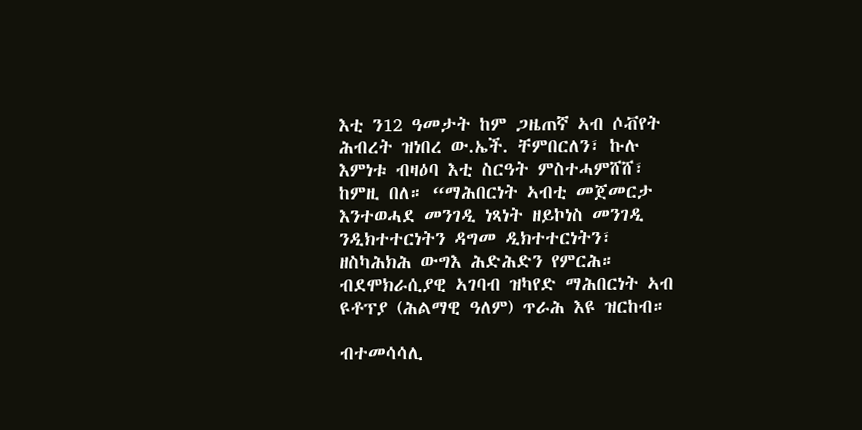እቲ ን12 ዓመታት ከም ጋዜጠኛ ኣብ ሶቭየት ሕብረት ዝነበረ ው.ኤች. ቸምበርለን፣ ኩሉ እምነቱ ብዛዕባ እቲ ስርዓት ምስተሓምሸሸ፣ ከምዚ በለ። “ማሕበርነት ኣብቲ መጀመርታ እንተወሓደ መንገዲ ነጻነት ዘይኮነስ መንገዲ ንዲክተተርነትን ዳግመ ዲክተተርነትን፣ ዘስካሕክሕ ውግእ ሕድሕድን የምርሕ። ብደሞክራሲያዊ ኣገባብ ዝካየድ ማሕበርነት ኣብ ዩቶፕያ (ሕልማዊ ዓለም) ጥራሕ እዩ ዝርከብ።

ብተመሳሳሊ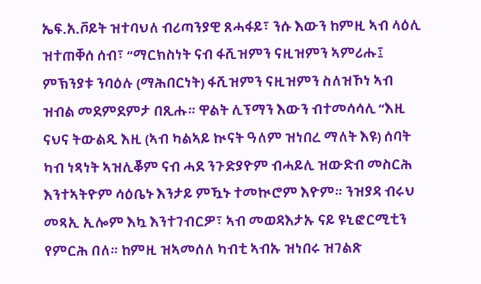ኤፍ.አ.ቮይት ዝተባህለ ብሪጣንያዊ ጸሓፋይ፣ ንሱ እውን ከምዚ ኣብ ላዕሊ ዝተጠቐሰ ሰብ፣ “ማርክስነት ናብ ፋሺዝምን ናዚዝምን ኣምሪሑ፤ ምኽንያቱ ንባዕሉ (ማሕበርነት) ፋሺዝምን ናዚዝምን ስለዝኾነ ኣብ ዝብል መደምደምታ በጺሑ። ዋልት ሊፕማን እውን ብተመሳሳሊ “እዚ ናህና ትውልዲ እዚ (ኣብ ካልኣይ ኲናት ዓለም ዝነበረ ማለት እዩ) ሰባት ካብ ነጻነት ኣዝሊቖም ናብ ሓደ ንጉድያዮም ብሓይሊ ዝውድብ መስርሕ እንተኣትዮም ሳዕቤኑ እንታይ ምዃኑ ተመኲሮም እዮም። ንዝያዳ ብሩህ መጻኢ ኢሎም እኳ እንተገብርዎ፣ ኣብ መወዳእታኡ ናይ ዩኒፎርሚቲን የምርሕ በለ። ከምዚ ዝኣመሰለ ካብቲ ኣብኡ ዝነበሩ ዝገልጽ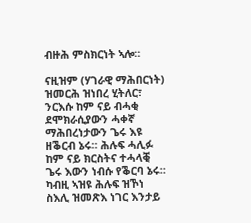ብዙሕ ምስክርነት ኣሎ።

ናዚዝም (ሃገራዊ ማሕበርነት) ዝመርሕ ዝነበረ ሂትለር፣ ንርእሱ ከም ናይ ብሓቂ ደሞክራሲያውን ሓቀኛ ማሕበረነታውን ጌሩ እዩ ዘቕርብ ኔሩ። ሕሉፍ ሓሊፉ ከም ናይ ክርስትና ተሓላቒ ጌሩ እውን ነብሱ የቕርባ ኔሩ። ካብዚ ኣዝዩ ሕሉፍ ዝኾነ ስእሊ ዝመጽእ ነገር እንታይ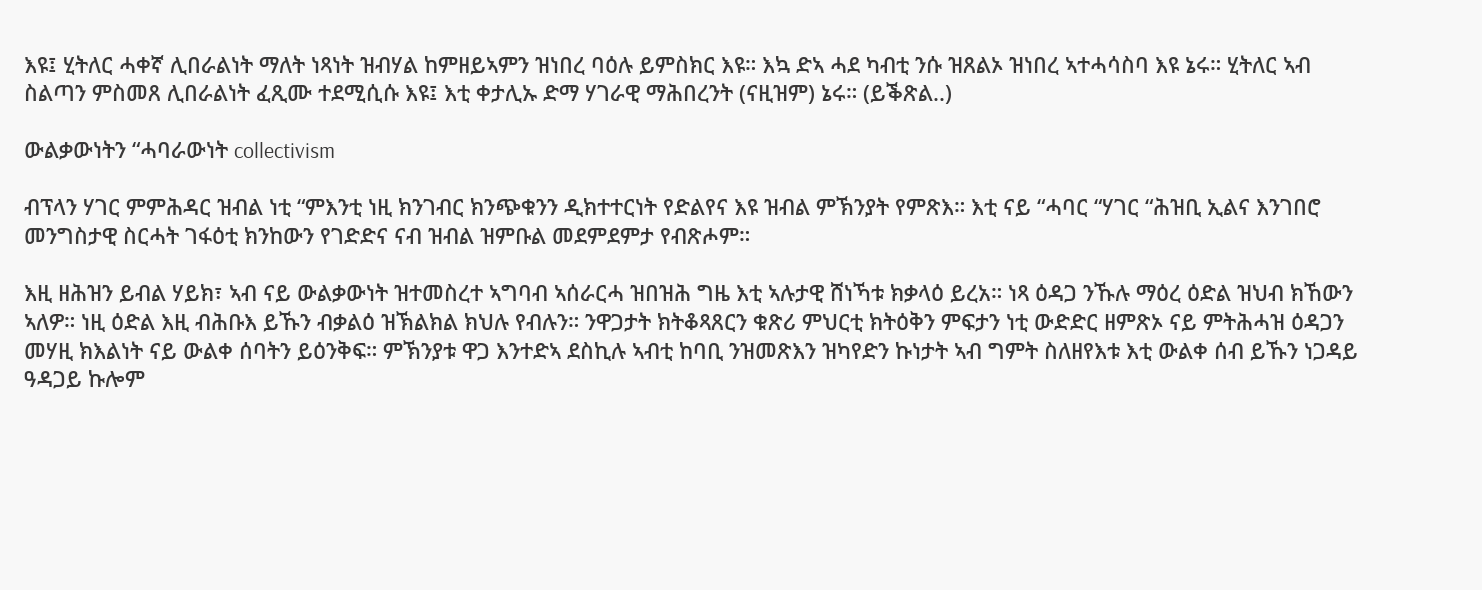እዩ፤ ሂትለር ሓቀኛ ሊበራልነት ማለት ነጻነት ዝብሃል ከምዘይኣምን ዝነበረ ባዕሉ ይምስክር እዩ። እኳ ድኣ ሓደ ካብቲ ንሱ ዝጸልኦ ዝነበረ ኣተሓሳስባ እዩ ኔሩ። ሂትለር ኣብ ስልጣን ምስመጸ ሊበራልነት ፈጺሙ ተደሚሲሱ እዩ፤ እቲ ቀታሊኡ ድማ ሃገራዊ ማሕበረንት (ናዚዝም) ኔሩ። (ይቕጽል..)

ውልቃውነትን “ሓባራውነት collectivism

ብፕላን ሃገር ምምሕዳር ዝብል ነቲ “ምእንቲ ነዚ ክንገብር ክንጭቁንን ዲክተተርነት የድልየና እዩ ዝብል ምኽንያት የምጽእ። እቲ ናይ “ሓባር “ሃገር “ሕዝቢ ኢልና እንገበሮ መንግስታዊ ስርሓት ገፋዕቲ ክንከውን የገድድና ናብ ዝብል ዝምቡል መደምደምታ የብጽሖም።

እዚ ዘሕዝን ይብል ሃይክ፣ ኣብ ናይ ውልቃውነት ዝተመስረተ ኣግባብ ኣሰራርሓ ዝበዝሕ ግዜ እቲ ኣሉታዊ ሸነኻቱ ክቃላዕ ይረአ። ነጻ ዕዳጋ ንኹሉ ማዕረ ዕድል ዝህብ ክኸውን ኣለዎ። ነዚ ዕድል እዚ ብሕቡእ ይኹን ብቃልዕ ዝኽልክል ክህሉ የብሉን። ንዋጋታት ክትቆጻጸርን ቁጽሪ ምህርቲ ክትዕቅን ምፍታን ነቲ ውድድር ዘምጽኦ ናይ ምትሕሓዝ ዕዳጋን መሃዚ ክእልነት ናይ ውልቀ ሰባትን ይዕንቅፍ። ምኽንያቱ ዋጋ እንተድኣ ደስኪሉ ኣብቲ ከባቢ ንዝመጽእን ዝካየድን ኩነታት ኣብ ግምት ስለዘየእቱ እቲ ውልቀ ሰብ ይኹን ነጋዳይ ዓዳጋይ ኩሎም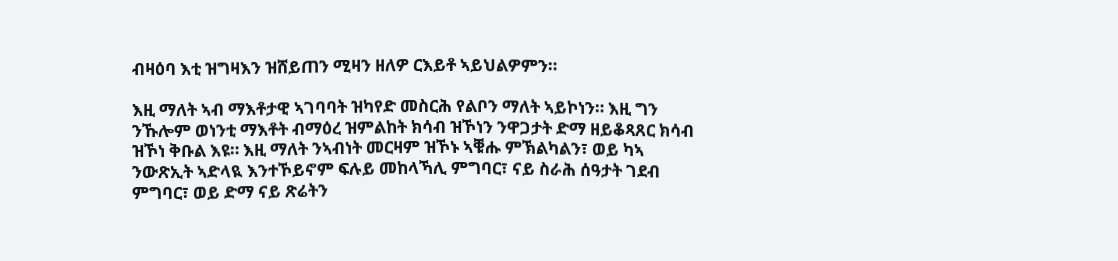ብዛዕባ እቲ ዝግዛእን ዝሸይጠን ሚዛን ዘለዎ ርእይቶ ኣይህልዎምን።

እዚ ማለት ኣብ ማእቶታዊ ኣገባባት ዝካየድ መስርሕ የልቦን ማለት ኣይኮነን። እዚ ግን ንኹሎም ወነንቲ ማእቶት ብማዕረ ዝምልከት ክሳብ ዝኾነን ንዋጋታት ድማ ዘይቆጻጸር ክሳብ ዝኾነ ቅቡል እዩ። እዚ ማለት ንኣብነት መርዛም ዝኾኑ ኣቑሑ ምኽልካልን፣ ወይ ካኣ ንውጽኢት ኣድላዪ እንተኾይኖም ፍሉይ መከላኻሊ ምግባር፣ ናይ ስራሕ ሰዓታት ገደብ ምግባር፣ ወይ ድማ ናይ ጽሬትን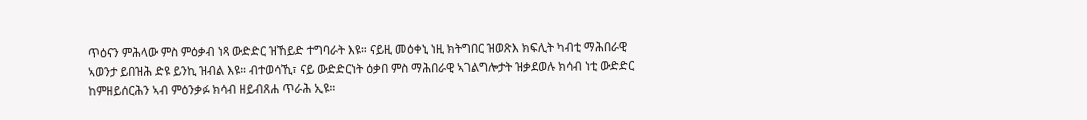ጥዕናን ምሕላው ምስ ምዕቃብ ነጻ ውድድር ዝኸይድ ተግባራት እዩ። ናይዚ መዕቀኒ ነዚ ክትግበር ዝወጽእ ክፍሊት ካብቲ ማሕበራዊ ኣወንታ ይበዝሕ ድዩ ይንኪ ዝብል እዩ። ብተወሳኺ፣ ናይ ውድድርነት ዕቃበ ምስ ማሕበራዊ ኣገልግሎታት ዝቃደወሉ ክሳብ ነቲ ውድድር ከምዘይሰርሕን ኣብ ምዕንቃፉ ክሳብ ዘይብጸሐ ጥራሕ ኢዩ።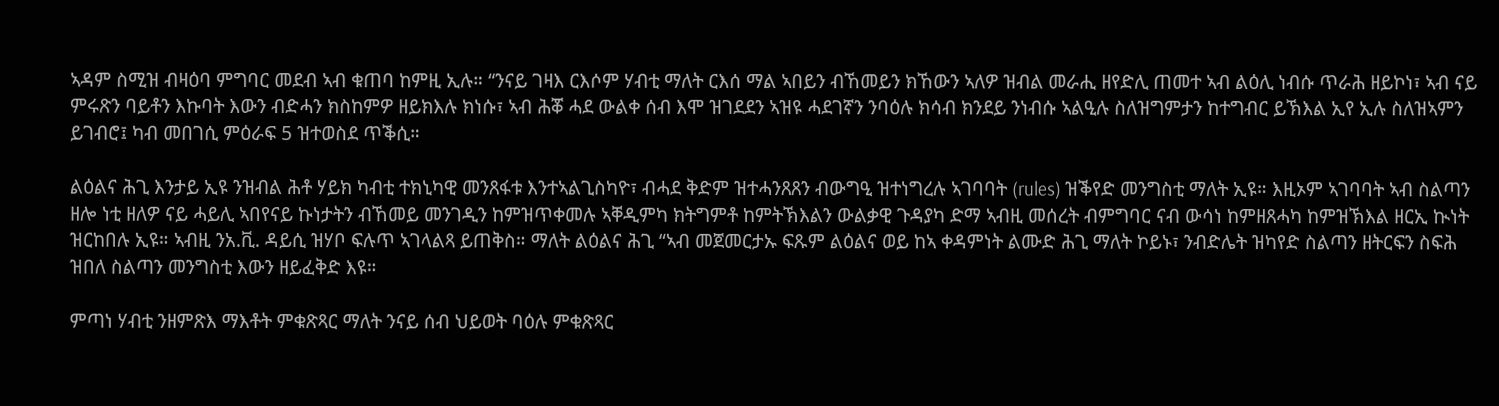ኣዳም ስሚዝ ብዛዕባ ምግባር መደብ ኣብ ቁጠባ ከምዚ ኢሉ። “ንናይ ገዛእ ርእሶም ሃብቲ ማለት ርእሰ ማል ኣበይን ብኸመይን ክኸውን ኣለዎ ዝብል መራሒ ዘየድሊ ጠመተ ኣብ ልዕሊ ነብሱ ጥራሕ ዘይኮነ፣ ኣብ ናይ ምሩጽን ባይቶን እኩባት እውን ብድሓን ክስከምዎ ዘይክእሉ ክነሱ፣ ኣብ ሕቖ ሓደ ውልቀ ሰብ እሞ ዝገደደን ኣዝዩ ሓደገኛን ንባዕሉ ክሳብ ክንደይ ንነብሱ ኣልዒሉ ስለዝግምታን ከተግብር ይኽእል ኢየ ኢሉ ስለዝኣምን ይገብሮ፤ ካብ መበገሲ ምዕራፍ 5 ዝተወስደ ጥቕሲ።

ልዕልና ሕጊ እንታይ ኢዩ ንዝብል ሕቶ ሃይክ ካብቲ ተክኒካዊ መንጸፋቱ እንተኣልጊስካዮ፣ ብሓደ ቅድም ዝተሓንጸጸን ብውግዒ ዝተነግረሉ ኣገባባት (rules) ዝቕየድ መንግስቲ ማለት ኢዩ። እዚኦም ኣገባባት ኣብ ስልጣን ዘሎ ነቲ ዘለዎ ናይ ሓይሊ ኣበየናይ ኩነታትን ብኸመይ መንገዲን ከምዝጥቀመሉ ኣቐዲምካ ክትግምቶ ከምትኽእልን ውልቃዊ ጉዳያካ ድማ ኣብዚ መሰረት ብምግባር ናብ ውሳነ ከምዘጸሓካ ከምዝኽእል ዘርኢ ኲነት ዝርከበሉ ኢዩ። ኣብዚ ንአ.ቪ. ዳይሲ ዝሃቦ ፍሉጥ ኣገላልጻ ይጠቅስ። ማለት ልዕልና ሕጊ “ኣብ መጀመርታኡ ፍጹም ልዕልና ወይ ከኣ ቀዳምነት ልሙድ ሕጊ ማለት ኮይኑ፣ ንብድሌት ዝካየድ ስልጣን ዘትርፍን ስፍሕ ዝበለ ስልጣን መንግስቲ እውን ዘይፈቅድ እዩ።

ምጣነ ሃብቲ ንዘምጽእ ማእቶት ምቁጽጻር ማለት ንናይ ሰብ ህይወት ባዕሉ ምቁጽጻር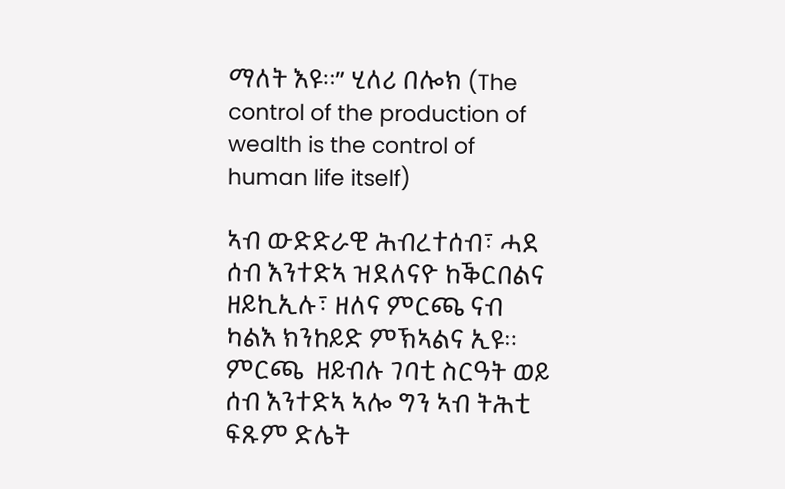ማለት እዩ።” ሂለሪ በሎክ (The control of the production of wealth is the control of human life itself)

ኣብ ውድድራዊ ሕብረተሰብ፣ ሓደ ሰብ እንተድኣ ዝደለናዮ ከቕርበልና ዘይኪኢሉ፣ ዘለና ምርጫ ናብ ካልእ ክንከይድ ምኽኣልና ኢዩ። ምርጫ  ዘይብሉ ገባቲ ስርዓት ወይ ሰብ እንተድኣ ኣሎ ግን ኣብ ትሕቲ ፍጹም ድሌት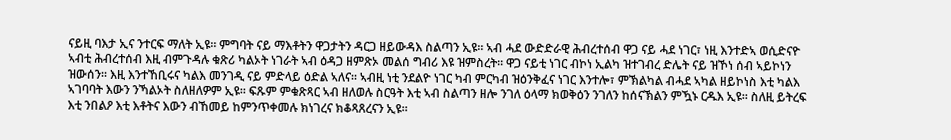ናይዚ ባእታ ኢና ንተርፍ ማለት ኢዩ። ምግባት ናይ ማእቶትን ዋጋታትን ዳርጋ ዘይውዳእ ስልጣን ኢዩ። ኣብ ሓደ ውድድራዊ ሕብረተሰብ ዋጋ ናይ ሓደ ነገር፣ ነዚ እንተድኣ ወሲድናዮ ኣብቲ ሕብረተሰብ እዚ ብምጉዳሉ ቁጽሪ ካልኦት ነገራት ኣብ ዕዳጋ ዘምጽኦ መልሰ ግብሪ እዩ ዝምስረት። ዋጋ ናይቲ ነገር ብኮነ ኢልካ ዝተገብረ ድሌት ናይ ዝኾነ ሰብ ኣይኮነን ዝውሰን። እዚ እንተኸቢሩና ካልእ መንገዲ ናይ ምድላይ ዕድል ኣለና። ኣብዚ ነቲ ንደልዮ ነገር ካብ ምርካብ ዝዕንቅፈና ነገር እንተሎ፣ ምኽልካል ብሓደ ኣካል ዘይኮነስ እቲ ካልእ ኣገባባት እውን ንኻልኦት ስለዘለዎም ኢዩ። ፍጹም ምቁጽጻር ኣብ ዘለወሉ ስርዓት እቲ ኣብ ስልጣን ዘሎ ንገለ ዕላማ ክወቅዕን ንገለን ከሰናኽልን ምዃኑ ርዱእ ኢዩ። ስለዚ ይትረፍ እቲ ንበልዖ እቲ እቶትና እውን ብኸመይ ከምንጥቀመሉ ክነገረና ክቆጻጸረናን ኢዩ።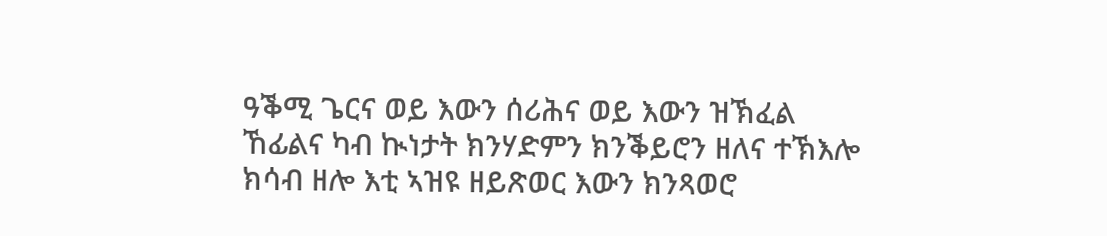ዓቕሚ ጌርና ወይ እውን ሰሪሕና ወይ እውን ዝኽፈል ኸፊልና ካብ ኲነታት ክንሃድምን ክንቕይሮን ዘለና ተኽእሎ ክሳብ ዘሎ እቲ ኣዝዩ ዘይጽወር እውን ክንጻወሮ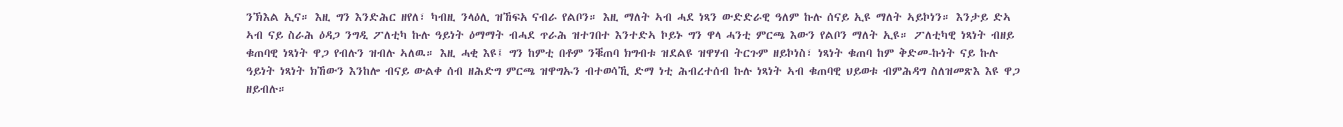ንኽእል ኢና። እዚ ግን እንድሕር ዘየለ፣ ካብዚ ንላዕሊ ዝኸፍአ ናብራ የልቦን። እዚ ማለት ኣብ ሓደ ነጻን ውድድራዊ ዓለም ኩሉ ሰናይ ኢዩ ማለት ኣይኮነን። እንታይ ድኣ ኣብ ናይ ስራሕ ዕዳጋ ንግዲ ፖለቲካ ኩሉ ዓይነት ዕማማት ብሓደ ጥራሕ ዝተገበተ እንተድኣ ኮይኑ ግን ዋላ ሓንቲ ምርጫ እውን የልቦን ማለት ኢዩ። ፖለቲካዊ ነጻነት ብዘይ ቁጠባዊ ነጻነት ዋጋ የብሉን ዝብሉ ኣለዉ። እዚ ሓቂ እዩ፤ ግን ከምቲ በቶም ንቑጠባ ክግብቱ ዝደልዩ ዝዋሃብ ትርጉም ዘይኮነስ፣ ነጻነት ቁጠባ ከም ቅድመ-ኩነት ናይ ኩሉ ዓይነት ነጻነት ክኸውን እንከሎ ብናይ ውልቀ ሰብ ዘሕድግ ምርጫ ዝዋግኡን ብተወሳኺ ድማ ነቲ ሕብረተሰብ ኩሉ ነጻነት ኣብ ቁጠባዊ ህይወቱ ብምሕዳግ ስለዝመጽእ እዩ ዋጋ ዘይብሉ።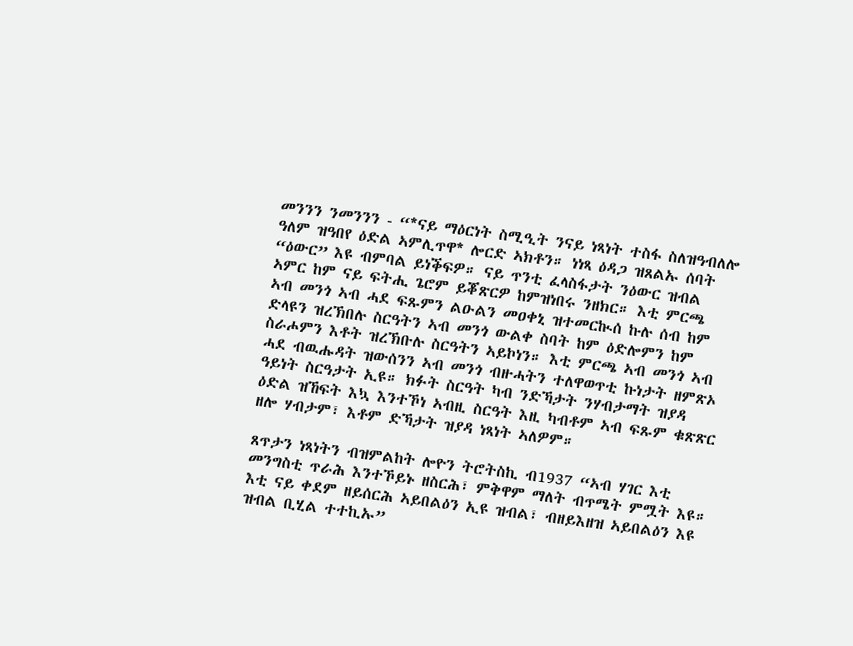መንንን ንመንንን - “*ናይ ማዕርነት ስሚዒት ንናይ ነጻነት ተስፋ ስለዝዓብለሎ ዓለም ዝዓበየ ዕድል ኣምሊጥዋ* ሎርድ ኣክቶን። ነነጻ ዕዳጋ ዝጸልኡ ሰባት “ዕውር” እዩ ብምባል ይነቕፍዎ። ናይ ጥንቲ ፈላስፋታት ንዕውር ዝብል ኣምር ከም ናይ ፍትሒ ጌሮም ይቖጽርዎ ከምዝነበሩ ንዘክር። እቲ ምርጫ ኣብ መንጎ ኣብ ሓደ ፍጹምን ልዑልን መዐቀኒ ዝተመርኲሰ ኩሉ ሰብ ከም ድላዩን ዝረኽበሉ ስርዓትን ኣብ መንጎ ውልቀ ስባት ከም ዕድሎምን ከም ስራሖምን እቶት ዝረኽቡሉ ስርዓትን ኣይኮነን። እቲ ምርጫ ኣብ መንጎ ኣብ ሓደ ብዉሑዳት ዝውሰንን ኣብ መንጎ ብዙሓትን ተለዋወጥቲ ኩነታት ዘምጽኦ ዓይነት ስርዓታት ኢዩ። ክፉት ስርዓት ካብ ንድኻታት ንሃብታማት ዝያዳ ዕድል ዝኸፍት እኳ እንተኾነ ኣብዚ ስርዓት እዚ ካብቶም ኣብ ፍጹም ቁጽጽር ዘሎ ሃብታም፣ እቶም ድኻታት ዝያዳ ነጻነት ኣለዎም።

ጸጥታን ነጻነትን ብዝምልከት ሎዮን ትሮትስኪ ብ1937 “ኣብ ሃገር እቲ መንግስቲ ጥራሕ እንተኾይኑ ዘስርሕ፣ ምቅዋም ማለት ብጥሜት ምሟት እዩ። እቲ ናይ ቀደም ዘይሰርሕ ኣይበልዕን ኢዩ ዝብል፣ ብዘይእዘዝ ኣይበልዕን እዩ ዝብል ቢሂል ተተኪኡ”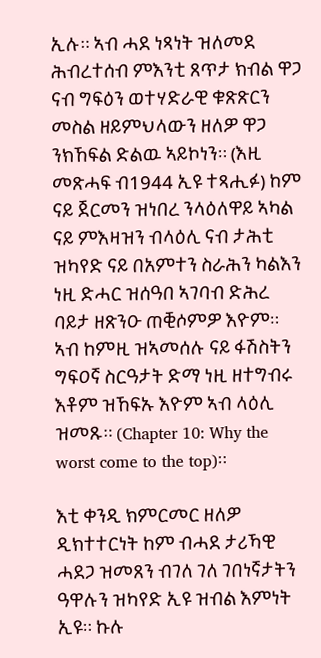ኢሉ። ኣብ ሓደ ነጻነት ዝለመደ ሕብረተሰብ ምእንቲ ጸጥታ ክብል ዋጋ ናብ ግፍዕን ወተሃድራዊ ቁጽጽርን መስል ዘይምህላውን ዘለዎ ዋጋ ንክኸፍል ድልዉ ኣይኮነን። (እዚ መጽሓፍ ብ1944 ኢዩ ተጻሒፉ) ከም ናይ ጀርመን ዝነበረ ንላዕለዋይ ኣካል ናይ ምእዛዝን ብላዕሊ ናብ ታሕቲ ዝካየድ ናይ በአምተን ስራሕን ካልእን ነዚ ድሓር ዝሰዓበ ኣገባብ ድሕረ ባይታ ዘጽንዑ ጠቒሶምዎ እዮም። ኣብ ከምዚ ዝኣመሰሉ ናይ ፋሽስትን ግፍዐኛ ስርዓታት ድማ ነዚ ዘተግብሩ እቶም ዝኸፍኡ እዮም ኣብ ላዕሊ ዝመጹ። (Chapter 10: Why the worst come to the top)።

እቲ ቀንዲ ክምርመር ዘለዎ ዲክተተርነት ከም ብሓደ ታሪኻዊ ሓደጋ ዝመጸን ብገለ ገለ ገበነኛታትን ዓዋሉን ዝካየድ ኢዩ ዝብል እምነት ኢዩ። ኩሉ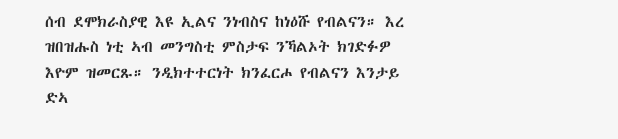ሰብ ደሞክራስያዊ እዩ ኢልና ንነብስና ከነዕሹ የብልናን። እረ ዝበዝሑስ ነቲ ኣብ መንግስቲ ምስታፍ ንኻልኦት ክገድፉዎ እዮም ዝመርጹ። ንዲክተተርነት ክንፈርሖ የብልናን እንታይ ድኣ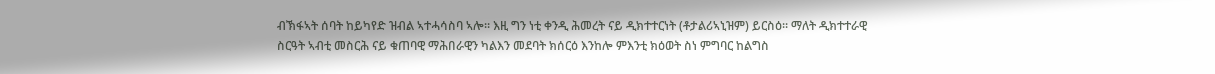ብኽፋኣት ሰባት ከይካየድ ዝብል ኣተሓሳስባ ኣሎ። እዚ ግን ነቲ ቀንዲ ሕመረት ናይ ዲክተተርነት (ቶታልሪኣኒዝም) ይርስዕ። ማለት ዲክተተራዊ ስርዓት ኣብቲ መስርሕ ናይ ቁጠባዊ ማሕበራዊን ካልእን መደባት ክሰርዕ እንከሎ ምእንቲ ክዕወት ስነ ምግባር ከልግስ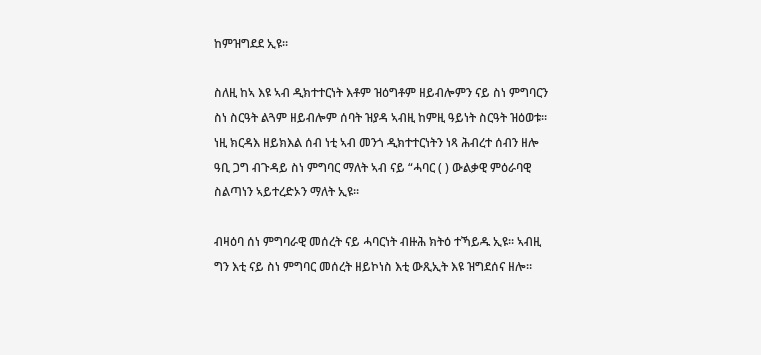ከምዝግደደ ኢዩ።

ስለዚ ከኣ እዩ ኣብ ዲክተተርነት እቶም ዝዕግቶም ዘይብሎምን ናይ ስነ ምግባርን ስነ ስርዓት ልጓም ዘይብሎም ሰባት ዝያዳ ኣብዚ ከምዚ ዓይነት ስርዓት ዝዕወቱ። ነዚ ክርዳእ ዘይክእል ሰብ ነቲ ኣብ መንጎ ዲክተተርነትን ነጻ ሕብረተ ሰብን ዘሎ ዓቢ ጋግ ብጉዳይ ስነ ምግባር ማለት ኣብ ናይ “ሓባር ( ) ውልቃዊ ምዕራባዊ ስልጣነን ኣይተረድኦን ማለት ኢዩ።

ብዛዕባ ሰነ ምግባራዊ መሰረት ናይ ሓባርነት ብዙሕ ክትዕ ተኻይዱ ኢዩ። ኣብዚ ግን እቲ ናይ ስነ ምግባር መሰረት ዘይኮነስ እቲ ውጺኢት እዩ ዝግደሰና ዘሎ።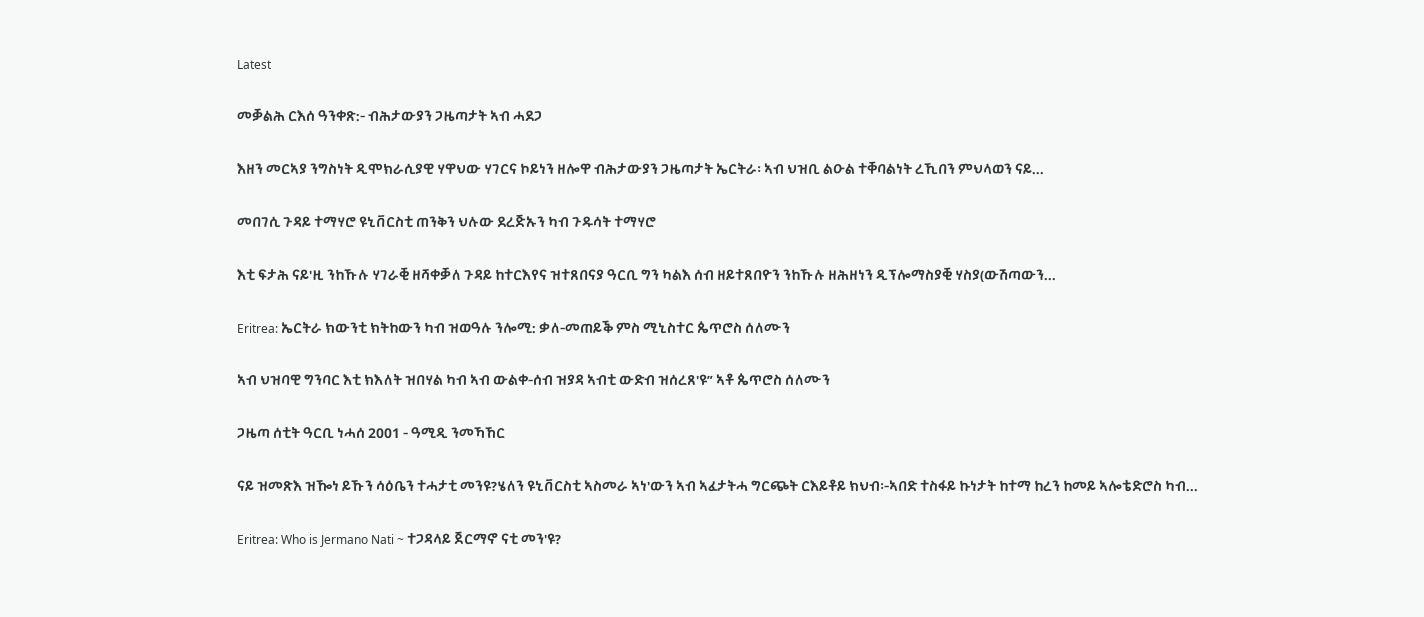Latest

መቓልሕ ርእሰ ዓንቀጽ:- ብሕታውያን ጋዜጣታት ኣብ ሓደጋ

እዘን መርኣያ ንግስነት ዲሞክራሲያዊ ሃዋህው ሃገርና ኮይነን ዘሎዋ ብሕታውያን ጋዜጣታት ኤርትራ፡ ኣብ ህዝቢ ልዑል ተቐባልነት ረኺበን ምህላወን ናይ...

መበገሲ ጉዳይ ተማሃሮ ዩኒቨርስቲ ጠንቅን ህሉው ደረጅኡን ካብ ጉዱሳት ተማሃሮ

እቲ ፍታሕ ናይ'ዚ ንከኹሉ ሃገራቒ ዘሻቀቓለ ጉዳይ ከተርእየና ዝተጸበናያ ዓርቢ ግን ካልእ ሰብ ዘይተጸበዮን ንከኹሉ ዘሕዘነን ዲፕሎማስያቒ ሃስያ(ውሽጣውን...

Eritrea: ኤርትራ ክውንቲ ክትከውን ካብ ዝወዓሉ ንሎሚ: ቃለ-መጠይቕ ምስ ሚኒስተር ጴጥሮስ ሰለሙን

ኣብ ህዝባዊ ግንባር እቲ ክእለት ዝበሃል ካብ ኣብ ውልቀ-ሰብ ዝያዳ ኣብቲ ውድብ ዝሰረጸ'ዩ” ኣቶ ጴጥሮስ ሰለሙን

ጋዜጣ ሰቲት ዓርቢ ነሓሰ 2001 - ዓሚዲ ንመኻኸር

ናይ ዝመጽእ ዝዀነ ይኹን ሳዕቤን ተሓታቲ መንዩ?ሄለን ዩኒቨርስቲ ኣስመራ ኣነ'ውን ኣብ ኣፈታትሓ ግርጭት ርእይቶይ ክህብ፡-ኣበድ ተስፋይ ኩነታት ከተማ ከረን ከመይ ኣሎቴድሮስ ካብ...

Eritrea: Who is Jermano Nati ~ ተጋዳላይ ጀርማኖ ናቲ መን'ዩ?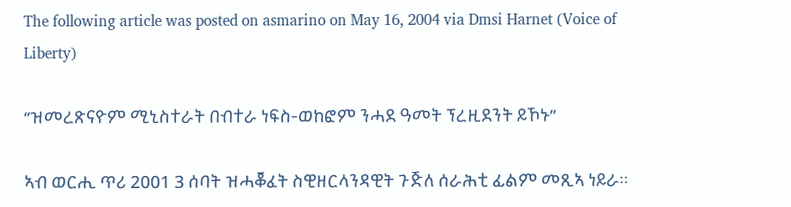The following article was posted on asmarino on May 16, 2004 via Dmsi Harnet (Voice of Liberty)

“ዝመረጽናዮም ሚኒስተራት በብተራ ነፍስ-ወከፎም ንሓደ ዓመት ፕረዚደንት ይኾኑ”

ኣብ ወርሒ ጥሪ 2001 3 ሰባት ዝሓቖፈት ስዊዘርላንዳዊት ጉጅለ ሰራሕቲ ፊልም መጺኣ ነይራ።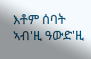እቶም ሰባት ኣብ'ዚ ዓውድ'ዚ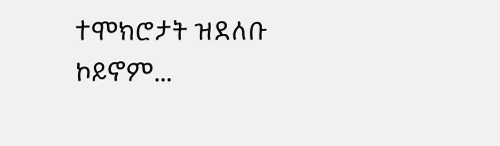ተሞክሮታት ዝደለቡ ኮይኖም...